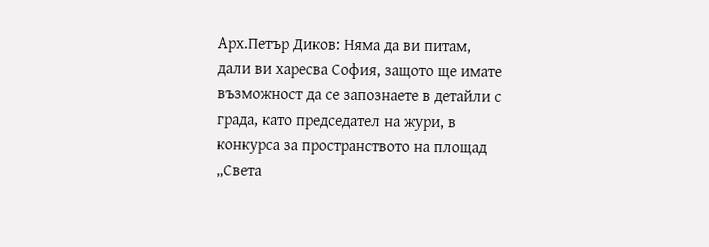Арх.Петър Диков: Няма да ви питам, дали ви харесва София, защото ще имате възможност да се запознаете в детайли с града, като председател на жури, в конкурса за пространството на площад „Света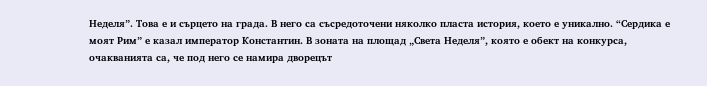Неделя”. Това е и сърцето на града. В него са съсредоточени няколко пласта история, което е уникално. “Сердика е моят Рим” е казал император Константин. В зоната на площад „Света Неделя”, която е обект на конкурса, очакванията са, че под него се намира дворецът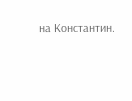на Константин.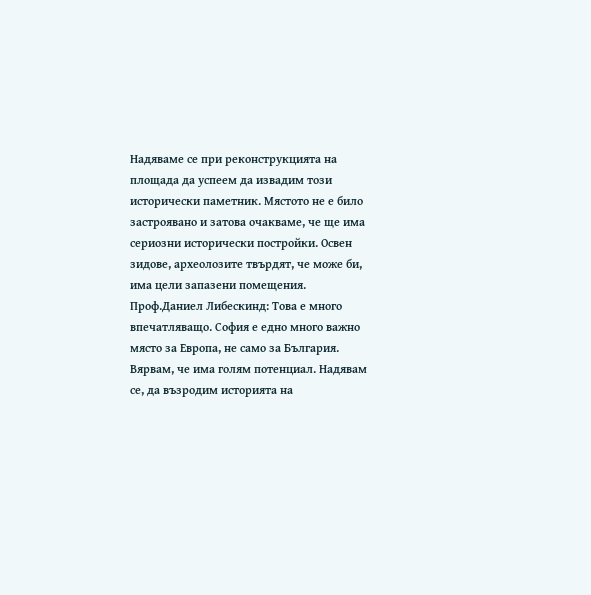Надяваме се при реконструкцията на площада да успеем да извадим този исторически паметник. Мястото не е било застроявано и затова очакваме, че ще има сериозни исторически постройки. Освен зидове, археолозите твърдят, че може би, има цели запазени помещения.
Проф.Даниел Либескинд: Това е много впечатляващо. София е едно много важно място за Европа, не само за България. Вярвам, че има голям потенциал. Надявам се, да възродим историята на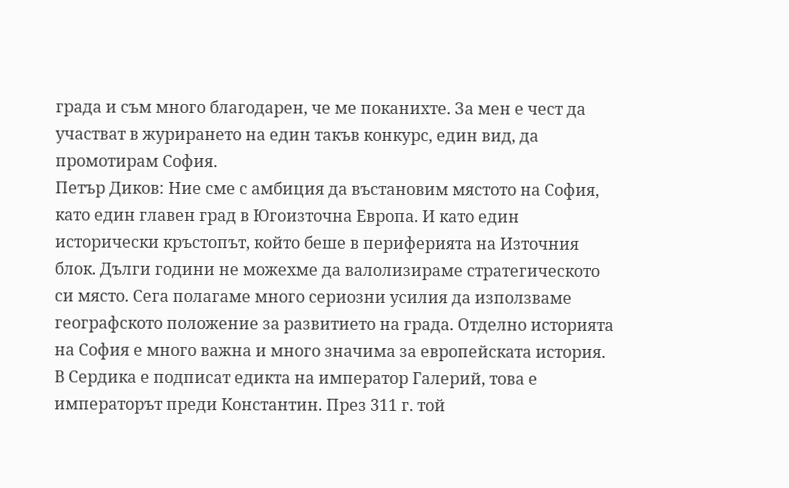града и съм много благодарен, че ме поканихте. За мен е чест да участват в журирането на един такъв конкурс, един вид, да промотирам София.
Петър Диков: Ние сме с амбиция да въстановим мястото на София, като един главен град в Югоизточна Европа. И като един исторически кръстопът, който беше в периферията на Източния блок. Дълги години не можехме да валолизираме стратегическото си място. Сега полагаме много сериозни усилия да използваме географското положение за развитието на града. Отделно историята на София е много важна и много значима за европейската история. В Сердика е подписат едикта на император Галерий, това е императорът преди Константин. През 311 г. той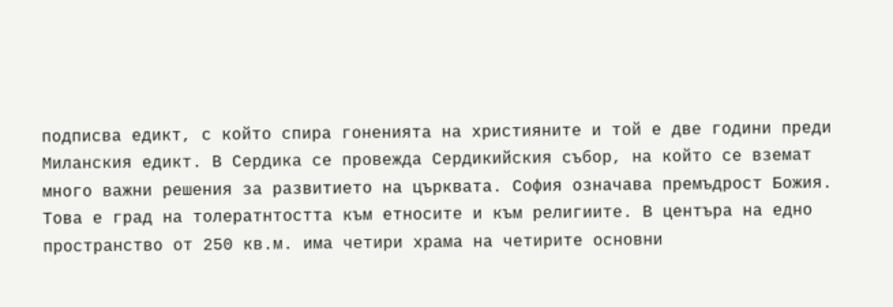подписва едикт, с който спира гоненията на християните и той е две години преди Миланския едикт. В Сердика се провежда Сердикийския събор, на който се вземат много важни решения за развитието на църквата. София означава премъдрост Божия. Това е град на толератнтостта към етносите и към религиите. В центъра на едно пространство от 250 кв.м. има четири храма на четирите основни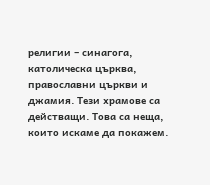религии – синагога, католическа църква, православни църкви и джамия. Тези храмове са действащи. Това са неща, които искаме да покажем.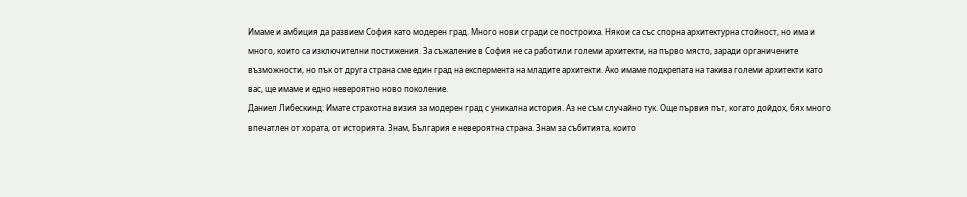Имаме и амбиция да развием София като модерен град. Много нови сгради се построиха. Някои са със спорна архитектурна стойност, но има и много, които са изключителни постижения. За съжаление в София не са работили големи архитекти, на първо място, заради органичените възможности, но пък от друга страна сме един град на експермента на младите архитекти. Ако имаме подкрепата на такива големи архитекти като вас, ще имаме и едно невероятно ново поколение.
Даниел Либескинд: Имате страхотна визия за модерен град с уникална история. Аз не съм случайно тук. Още първия път, когато дойдох, бях много впечатлен от хората, от историята. Знам, България е невероятна страна. Знам за събитията, които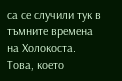са се случили тук в тъмните времена на Холокоста. Това, което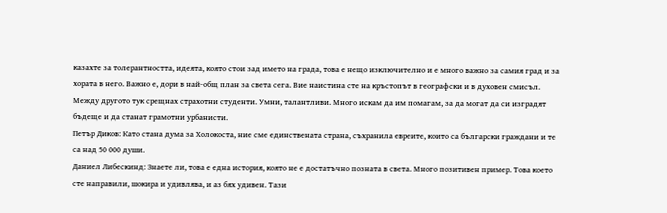казахте за толерантността, идеята, която стои зад името на града, това е нещо изключително и е много важно за самия град и за хората в него. Важно е, дори в най-общ план за света сега. Вие наистина сте на кръстопът в географски и в духовен смисъл. Между другото тук срещнах страхотни студенти. Умни, талантливи. Много искам да им помагам, за да могат да си изградят бъдеще и да станат грамотни урбанисти.
Петър Диков: Като стана дума за Холокоста, ние сме единствената страна, съхранила евреите, които са български граждани и те са над 50 000 души.
Даниел Либескинд: Знаете ли, това е една история, която не е достатъчно позната в света. Много позитивен пример. Това което сте направили, шокира и удивлява, и аз бях удивен. Тази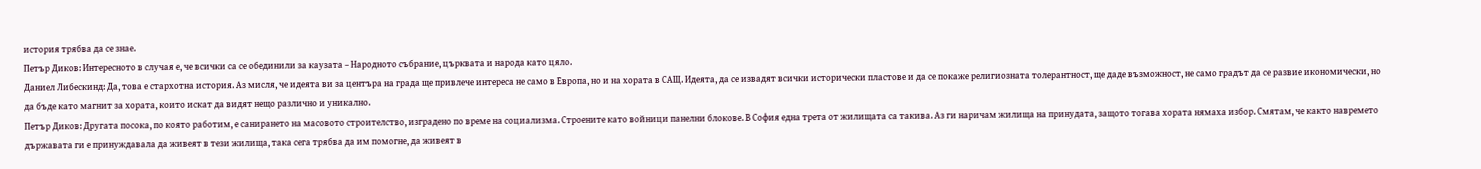история трябва да се знае.
Петър Диков: Интересното в случая е, че всички са се обединили за каузата – Народното събрание, църквата и народа като цяло.
Даниел Либескинд: Да, това е стархотна история. Аз мисля, че идеята ви за центъра на града ще привлече интереса не само в Европа, но и на хората в САЩ. Идеята, да се извадят всички исторически пластове и да се покаже религиозната толерантност, ще даде възможност, не само градът да се развие икономически, но да бъде като магнит за хората, които искат да видят нещо различно и уникално.
Петър Диков: Другата посока, по която работим, е санирането на масовото строителство, изградено по време на социализма. Строените като войници панелни блокове. В София една трета от жилищата са такива. Аз ги наричам жилища на принудата, защото тогава хората нямаха избор. Смятам, че както навремето държавата ги е принуждавала да живеят в тези жилища, така сега трябва да им помогне, да живеят в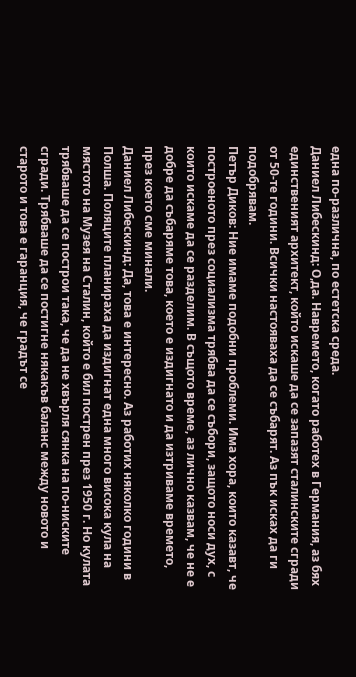една по-различна, по естетска среда.
Даниел Либескинд: О,да. Навремето, когато работех в Германия, аз бях единственият архитект, който искаше да се запазят сталинските сгради от 50-те години. Всички настояваха да се събарят. Аз пък исках да ги подобрявам.
Петър Диков: Ние имаме подобни проблеми. Има хора, които казавт, че построеното през социализма трябва да се събори, защото носи дух, с които искаме да се разделим. В същото време, аз лично казвам, че не е добре да събаряме това, което е издигнато и да изтриваме времето, през което сме минали.
Даниел Либескинд: Да, това е интересно. Аз работих няколко години в Полша. Поляците планираха да издигнат една много висока кула на мястото на Музея на Сталин, който е бил пострен през 1950 г. Но кулата трябваше да се построи така, че да не хвърля сянка на по-ниските сгради. Трябваше да се постигне някакъв баланс между новото и старото и това е гаранция, че градът се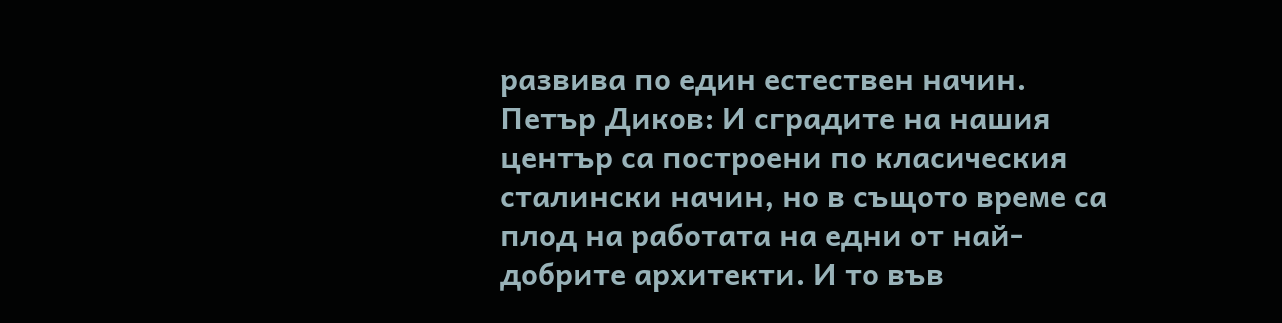развива по един естествен начин.
Петър Диков: И сградите на нашия център са построени по класическия сталински начин, но в същото време са плод на работата на едни от най-добрите архитекти. И то във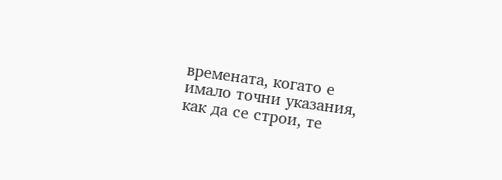времената, когато е имало точни указания, как да се строи, те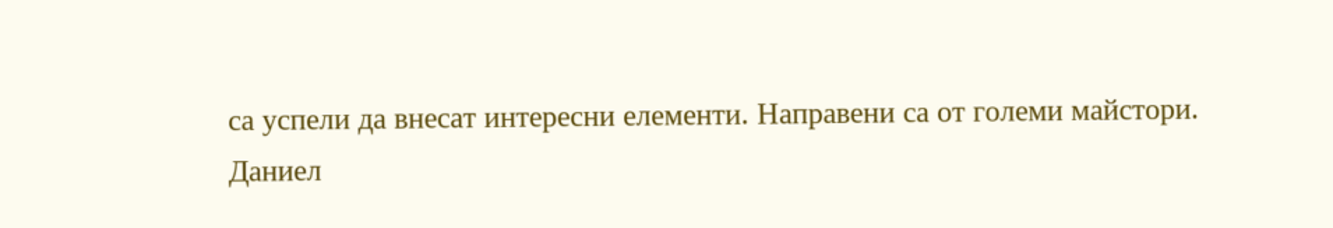са успели да внесат интересни елементи. Направени са от големи майстори.
Даниел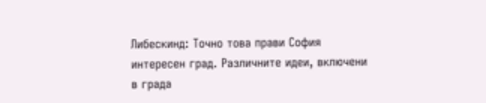Либескинд: Точно това прави София интересен град. Различните идеи, включени в града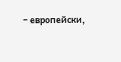– европейски,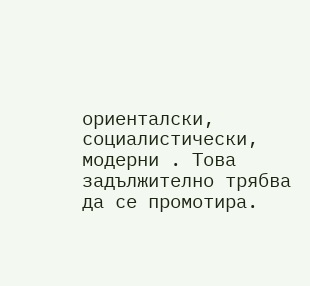ориенталски, социалистически, модерни . Това задължително трябва да се промотира.